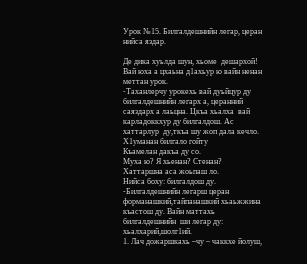Урок №15. Билгалдешнийн легар, церан нийса яздар.

Де дика хуьлда шун, хьоме  дешархой!
Вай юха а цхаьна д1ахьур ю вайн ненан меттан урок.
-Таханлерчу урокехь вай дуьйцур ду билгалдешнийн легарх а, церанний саяздарх а лаьцна. Цкъа хьалха  вай карладоккхур ду билгалдош. Ас хаттарлур  ду,ткъа шу жоп дала кечло.
Х1уманан билгало гойту
Къамелан дакъа ду со.
Муха ю? Я хьенан? Стенан?
Хаттаршна аса жоьпаш ло.
Нийса боху: билгалдош ду.
-Билгалдешнийн легарш церан форманашкий,тайпанашкий хьаьжжина къастош ду. Вайн маттахь билгалдешнийн  ши легар ду: хьалхарий,шолг1ий.
1. Лач дожаршкахь –чу – чаккхе йолуш,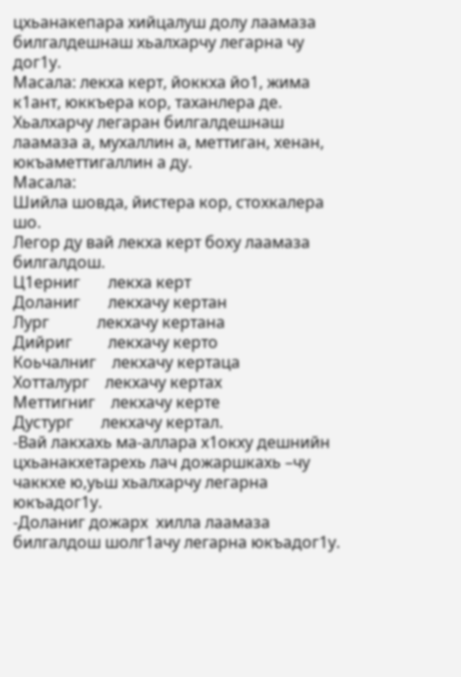цхьанакепара хийцалуш долу лаамаза  билгалдешнаш хьалхарчу легарна чу дог1у.
Масала: лекха керт, йоккха йо1, жима к1ант, юккъера кор, таханлера де.
Хьалхарчу легаран билгалдешнаш лаамаза а, мухаллин а, меттиган, хенан, юкъаметтигаллин а ду.
Масала:
Шийла шовда, йистера кор, стохкалера шо.
Легор ду вай лекха керт боху лаамаза билгалдош.
Ц1ерниг       лекха керт
Доланиг       лекхачу кертан
Лург            лекхачу кертана
Дийриг         лекхачу керто
Коьчалниг    лекхачу кертаца
Хотталург    лекхачу кертах
Меттигниг    лекхачу керте
Дустург       лекхачу кертал.
-Вай лакхахь ма-аллара х1окху дешнийн цхьанакхетарехь лач дожаршкахь –чу чаккхе ю,уьш хьалхарчу легарна юкъадог1у.
-Доланиг дожарх  хилла лаамаза билгалдош шолг1ачу легарна юкъадог1у.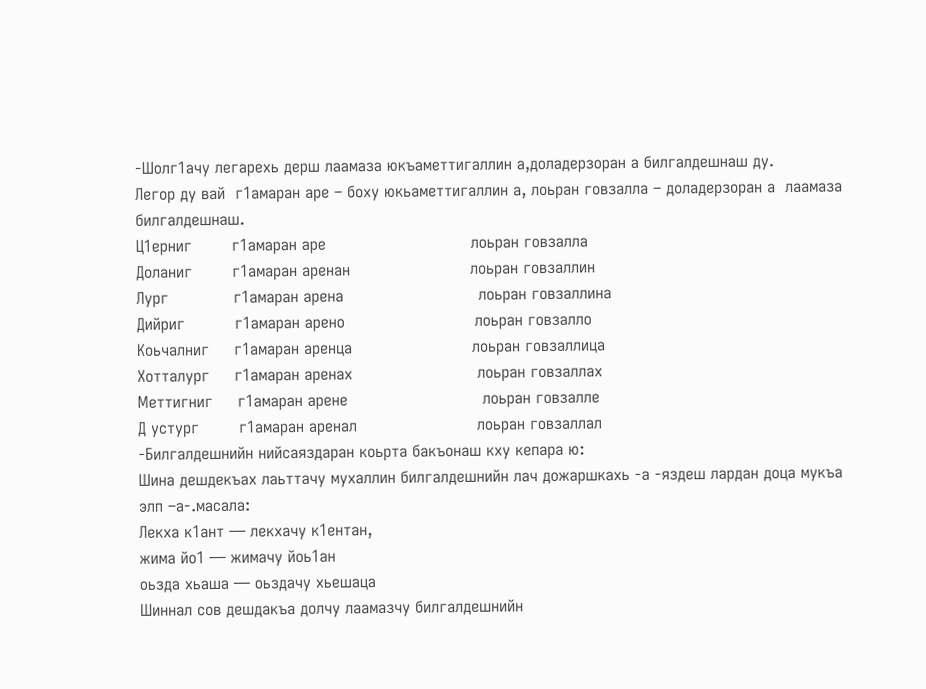-Шолг1ачу легарехь дерш лаамаза юкъаметтигаллин а,доладерзоран а билгалдешнаш ду.
Легор ду вай  г1амаран аре – боху юкьаметтигаллин а, лоьран говзалла – доладерзоран а  лаамаза  билгалдешнаш.
Ц1ерниг        г1амаран аре                             лоьран говзалла
Доланиг        г1амаран аренан                        лоьран говзаллин
Лург             г1амаран арена                           лоьран говзаллина
Дийриг          г1амаран арено                          лоьран говзалло
Коьчалниг     г1амаран аренца                        лоьран говзаллица
Хотталург     г1амаран аренах                         лоьран говзаллах
Меттигниг     г1амаран арене                           лоьран говзалле
Д устург        г1амаран аренал                        лоьран говзаллал
-Билгалдешнийн нийсаяздаран коьрта бакъонаш кху кепара ю:
Шина дешдекъах лаьттачу мухаллин билгалдешнийн лач дожаршкахь -а -яздеш лардан доца мукъа элп –а-.масала:
Лекха к1ант — лекхачу к1ентан,
жима йо1 — жимачу йоь1ан
оьзда хьаша — оьздачу хьешаца
Шиннал сов дешдакъа долчу лаамазчу билгалдешнийн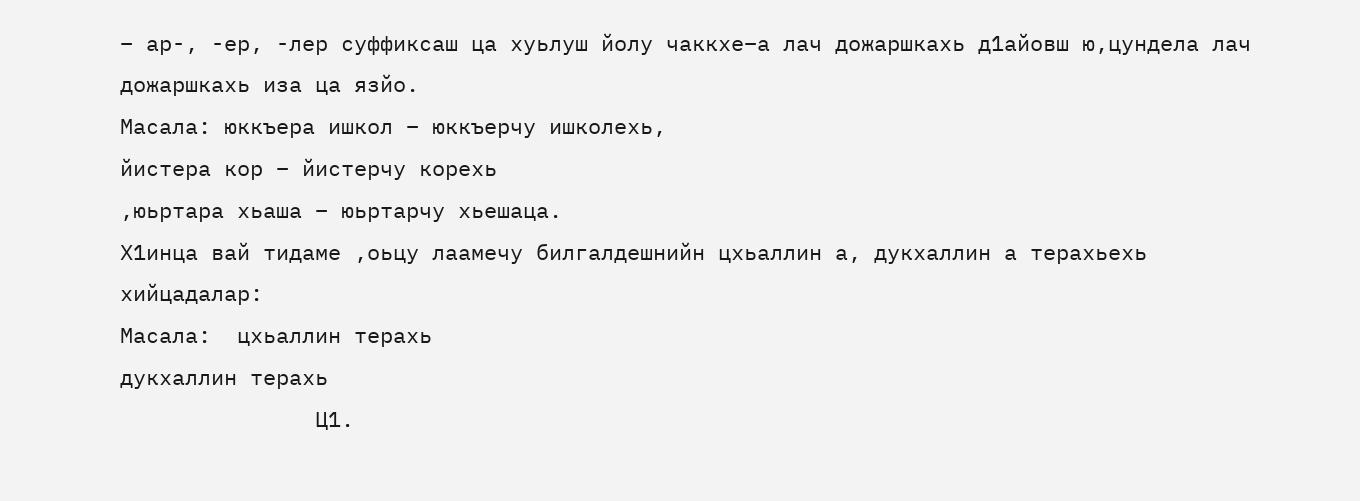– ар-, -ер, -лер суффиксаш ца хуьлуш йолу чаккхе–а лач дожаршкахь д1айовш ю,цундела лач дожаршкахь иза ца язйо.
Масала: юккъера ишкол – юккъерчу ишколехь,
йистера кор – йистерчу корехь
,юьртара хьаша – юьртарчу хьешаца.
Х1инца вай тидаме ,оьцу лаамечу билгалдешнийн цхьаллин а, дукхаллин а терахьехь хийцадалар:
Масала:  цхьаллин терахь                                                        дукхаллин терахь
               Ц1.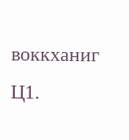воккханиг                                                                Ц1.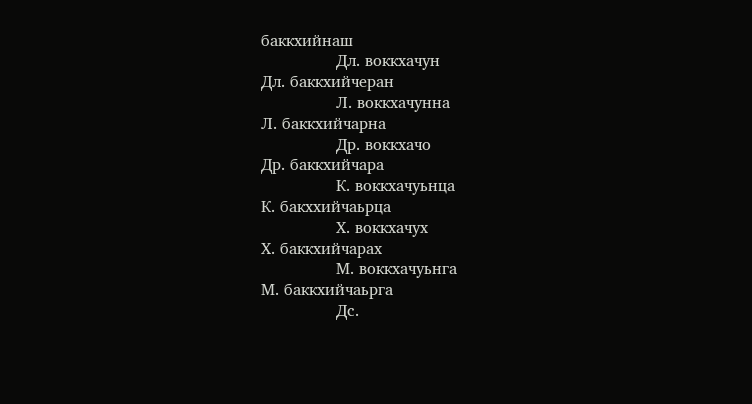баккхийнаш
               Дл. воккхачун                                                                Дл. баккхийчеран
               Л. воккхачунна                                                              Л. баккхийчарна
               Др. воккхачо                                                                  Др. баккхийчара
               К. воккхачуьнца                                                             К. бакххийчаьрца
               Х. воккхачух                                                                  Х. баккхийчарах
               М. воккхачуьнга                                                             М. баккхийчаьрга
               Дс.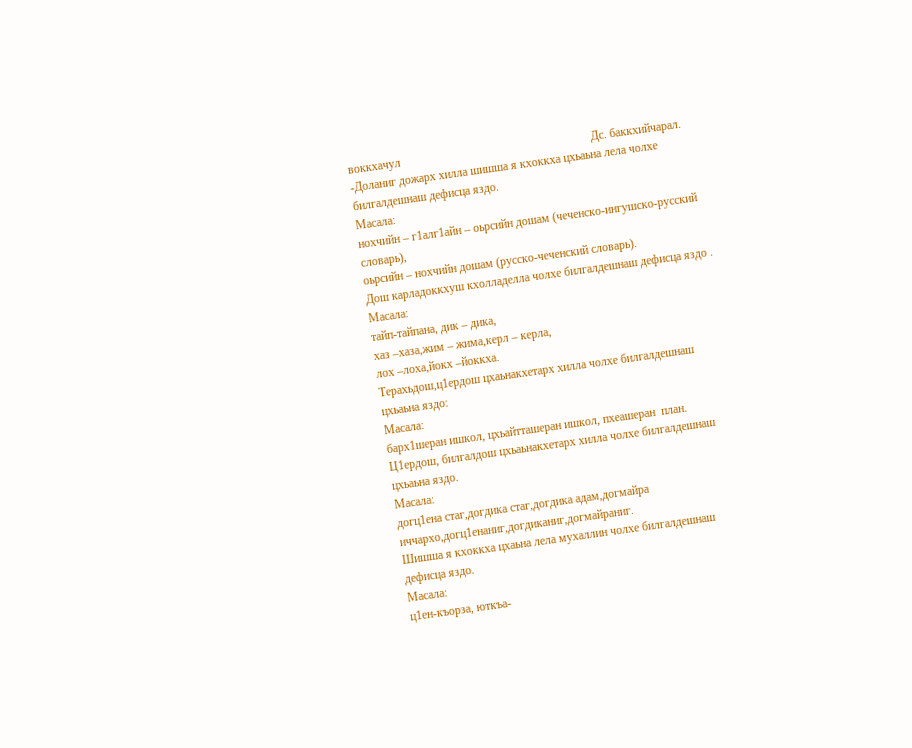воккхачул                                                                Дс. баккхийчарал.
-Доланиг дожарх хилла шишша я кхоккха цхьаьна лела чолхе билгалдешнаш дефисца яздо.
Масала:
нохчийн – г1алг1айн – оьрсийн дошам (чеченско-ингушско-русский словарь),
оьрсийн – нохчийн дошам (русско-чеченский словарь).
Дош карладоккхуш кхолладелла чолхе билгалдешнаш дефисца яздо .
Масала:
тайп-тайпана, дик – дика,
хаз –хаза,жим – жима,керл – керла,
лох –лоха,йокх –йоккха.
Терахьдош,ц1ердош цхаьнакхетарх хилла чолхе билгалдешнаш цхьаьна яздо:
Масала:
барх1шеран ишкол, цхьайтташеран ишкол, пхеашеран  план.
Ц1ердош, билгалдош цхьаьнакхетарх хилла чолхе билгалдешнаш цхьаьна яздо.
Масала:
догц1ена стаг,догдика стаг,догдика адам,догмайра иччархо,догц1енаниг,догдиканиг,догмайраниг.
Шишша я кхоккха цхаьна лела мухаллин чолхе билгалдешнаш дефисца яздо.
Масала:
ц1ен-къорза, юткъа-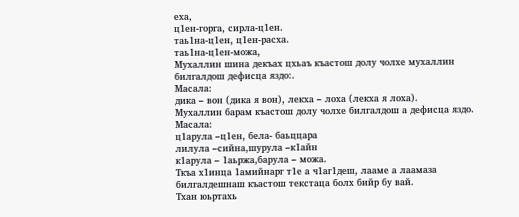еха,
ц1ен-горга, сирла-ц1ен.
таь1на-ц1ен, ц1ен-расха.
таь1на-ц1ен-можа,
Мухаллин шина декъах цхьаъ къастош долу чолхе мухаллин билгалдош дефисца яздо:.
Масала:
дика – вон (дика я вон), лекха – лоха (лекха я лоха).
Мухаллин барам къастош долу чолхе билгалдош а дефисца яздо.
Масала:
ц1арула –ц1ен, бела- баьццара
лилула –сийна,шурула –к1айн
к1арула – 1аьржа,барула – можа.
Ткъа х1инца 1амийнарг т1е а ч1аг1деш, лааме а лаамаза билгалдешнаш къастош текстаца болх бийр бу вай.
Тхан юьртахь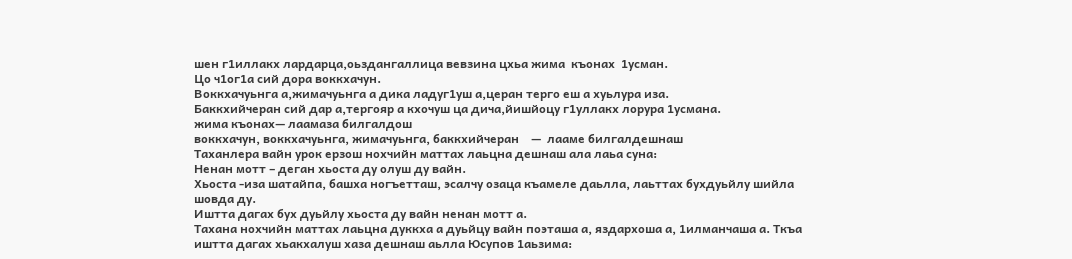шен г1иллакх лардарца,оьздангаллица вевзина цхьа жима  къонах  1усман.
Цо ч1ог1а сий дора воккхачун.
Воккхачуьнга а,жимачуьнга а дика ладуг1уш а,церан терго еш а хуьлура иза.
Баккхийчеран сий дар а,тергояр а кхочуш ца дича,йишйоцу г1уллакх лорура 1усмана.
жима къонах— лаамаза билгалдош
воккхачун, воккхачуьнга, жимачуьнга, баккхийчеран    —  лааме билгалдешнаш
Таханлера вайн урок ерзош нохчийн маттах лаьцна дешнаш ала лаьа суна:
Ненан мотт – деган хьоста ду олуш ду вайн.
Хьоста -иза шатайпа, башха ногъетташ, эсалчу озаца къамеле даьлла, лаьттах бухдуьйлу шийла шовда ду.
Иштта дагах бух дуьйлу хьоста ду вайн ненан мотт а.
Тахана нохчийн маттах лаьцна дуккха а дуьйцу вайн поэташа а, яздархоша а, 1илманчаша а. Ткъа иштта дагах хьакхалуш хаза дешнаш аьлла Юсупов 1аьзима: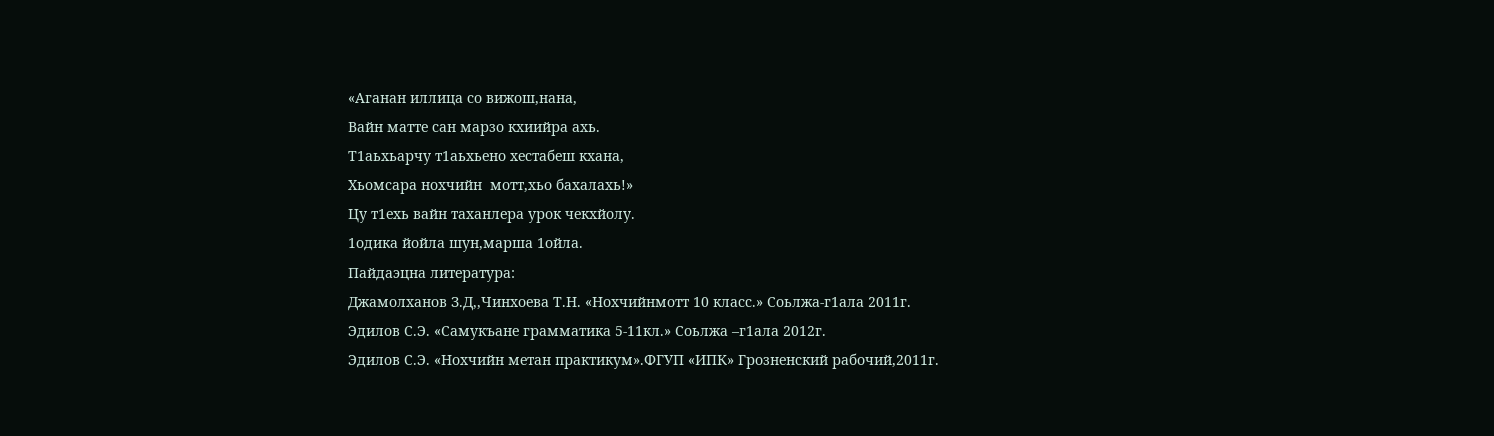«Аганан иллица со вижош,нана,
Вайн матте сан марзо кхиийра ахь.
Т1аьхьарчу т1аьхьено хестабеш кхана,
Хьомсара нохчийн  мотт,хьо бахалахь!»
Цу т1ехь вайн таханлера урок чекхйолу.
1одика йойла шун,марша 1ойла.
Пайдаэцна литература:
Джамолханов З.Д,,Чинхоева Т.Н. «Нохчийнмотт 10 класс.» Соьлжа-г1ала 2011г.
Эдилов С.Э. «Самукъане грамматика 5-11кл.» Соьлжа –г1ала 2012г.
Эдилов С.Э. «Нохчийн метан практикум».ФГУП «ИПК» Грозненский рабочий,2011г.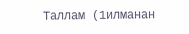Таллам (1илманан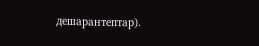дешарантептар).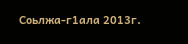Соьлжа-г1ала 2013г.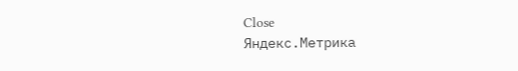Close
Яндекс.Метрика